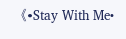《•Stay With Me•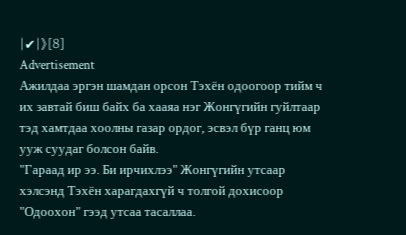|✔|》[8]
Advertisement
Ажилдаа эргэн шамдан орсон Тэхён одоогоор тийм ч их завтай биш байх ба хааяа нэг Жонгүгийн гуйлтаар тэд хамтдаа хоолны газар ордог, эсвэл бүр ганц юм ууж суудаг болсон байв.
"Гараад ир ээ. Би ирчихлээ" Жонгүгийн утсаар хэлсэнд Тэхён харагдахгүй ч толгой дохисоор
"Одоохон" гээд утсаа тасаллаа.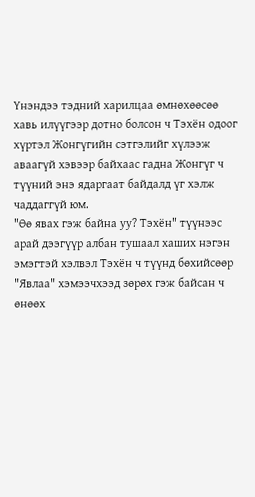Үнэндээ тэдний харилцаа өмнөхөөсөө хавь илүүгээр дотно болсон ч Тэхён одоог хүртэл Жонгүгийн сэтгэлийг хүлээж аваагүй хэвээр байхаас гадна Жонгүг ч түүний энэ ядаргаат байдалд үг хэлж чаддаггүй юм.
"Өө явах гэж байна уу? Тэхён" түүнээс арай дээгүүр албан тушаал хаших нэгэн эмэгтэй хэлвэл Тэхён ч түүнд бөхийсөөр
"Явлаа" хэмээчхээд зөрөх гэж байсан ч өнөөх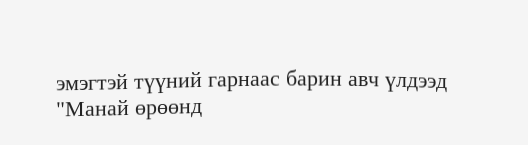эмэгтэй түүний гарнаас барин авч үлдээд
"Манай өрөөнд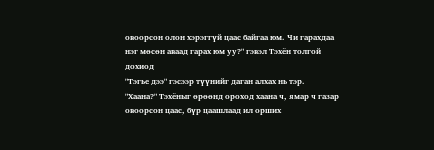овоорсон олон хэрэггүй цаас байгаа юм. Чи гарахдаа нэг мөсөн аваад гарах юм уу?" гэвэл Тэхён толгой дохиод
"Тэгье дээ" гэсээр түүнийг даган алхах нь тэр.
"Хаана?" Тэхёныг өрөөнд ороход хаана ч, ямар ч газар овоорсон цаас, бүр цаашлаад ил орших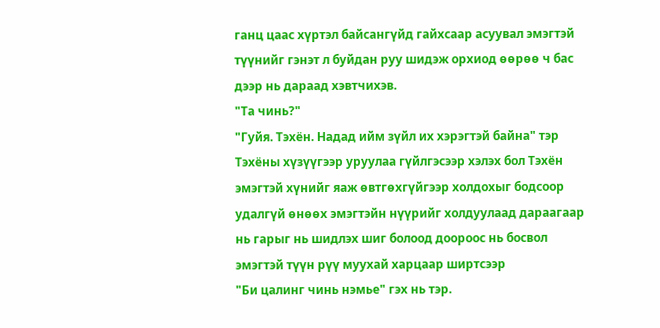ганц цаас хүртэл байсангүйд гайхсаар асуувал эмэгтэй түүнийг гэнэт л буйдан руу шидэж орхиод өөрөө ч бас дээр нь дараад хэвтчихэв.
"Та чинь?"
"Гуйя. Тэхён. Надад ийм зүйл их хэрэгтэй байна" тэр Тэхёны хүзүүгээр уруулаа гүйлгэсээр хэлэх бол Тэхён эмэгтэй хүнийг яаж өвтгөхгүйгээр холдохыг бодсоор удалгүй өнөөх эмэгтэйн нүүрийг холдуулаад дараагаар нь гарыг нь шидлэх шиг болоод доороос нь босвол эмэгтэй түүн рүү муухай харцаар ширтсээр
"Би цалинг чинь нэмье" гэх нь тэр.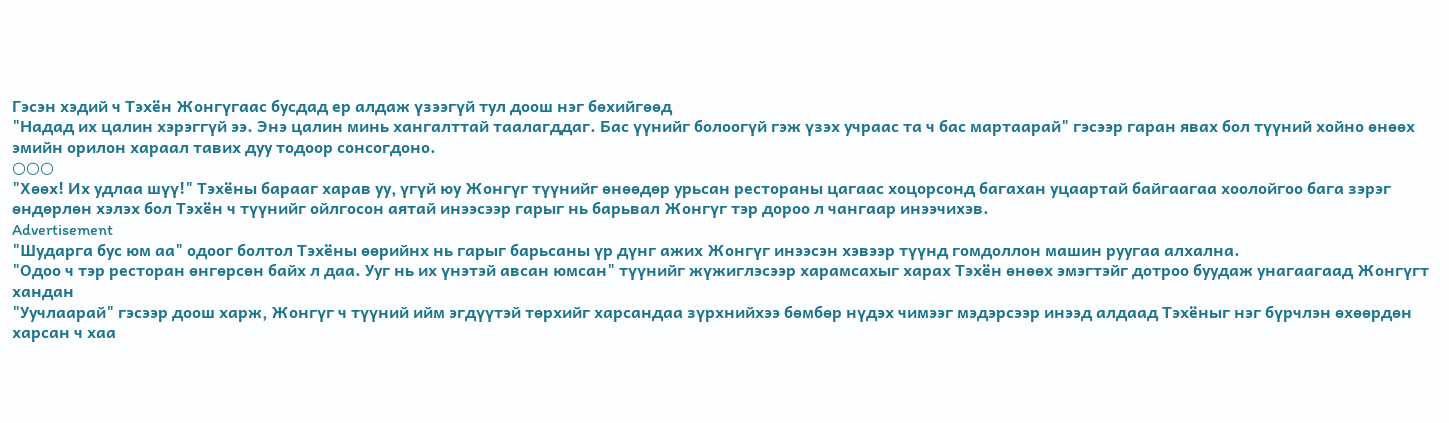Гэсэн хэдий ч Тэхён Жонгүгаас бусдад ер алдаж үзээгүй тул доош нэг бөхийгөөд
"Надад их цалин хэрэггүй ээ. Энэ цалин минь хангалттай таалагддаг. Бас үүнийг болоогүй гэж үзэх учраас та ч бас мартаарай" гэсээр гаран явах бол түүний хойно өнөөх эмийн орилон хараал тавих дуу тодоор сонсогдоно.
○○○
"Хөөх! Их удлаа шүү!" Тэхёны барааг харав уу, үгүй юу Жонгүг түүнийг өнөөдөр урьсан рестораны цагаас хоцорсонд багахан уцаартай байгаагаа хоолойгоо бага зэрэг өндөрлөн хэлэх бол Тэхён ч түүнийг ойлгосон аятай инээсээр гарыг нь барьвал Жонгүг тэр дороо л чангаар инээчихэв.
Advertisement
"Шударга бус юм аа" одоог болтол Тэхёны өөрийнх нь гарыг барьсаны үр дүнг ажих Жонгүг инээсэн хэвээр түүнд гомдоллон машин руугаа алхална.
"Одоо ч тэр ресторан өнгөрсөн байх л даа. Ууг нь их үнэтэй авсан юмсан" түүнийг жүжиглэсээр харамсахыг харах Тэхён өнөөх эмэгтэйг дотроо буудаж унагаагаад Жонгүгт хандан
"Уучлаарай" гэсээр доош харж, Жонгүг ч түүний ийм эгдүүтэй төрхийг харсандаа зүрхнийхээ бөмбөр нүдэх чимээг мэдэрсээр инээд алдаад Тэхёныг нэг бүрчлэн өхөөрдөн харсан ч хаа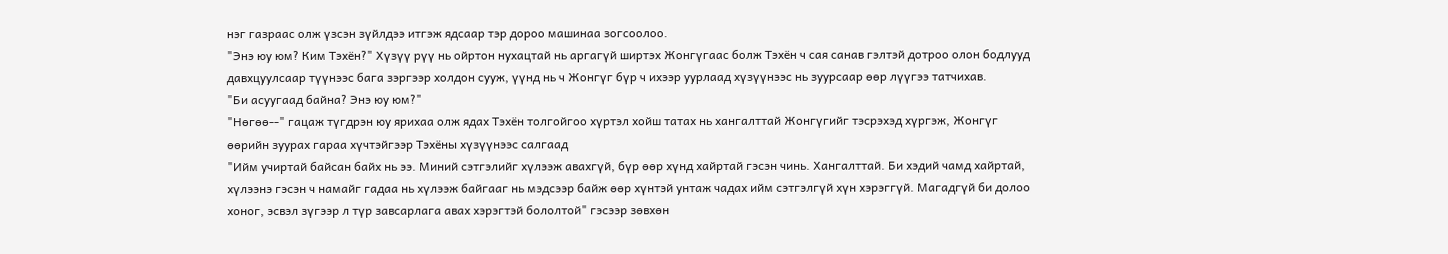нэг газраас олж үзсэн зүйлдээ итгэж ядсаар тэр дороо машинаа зогсоолоо.
"Энэ юу юм? Ким Тэхён?" Хүзүү рүү нь ойртон нухацтай нь аргагүй ширтэх Жонгүгаас болж Тэхён ч сая санав гэлтэй дотроо олон бодлууд давхцуулсаар түүнээс бага зэргээр холдон сууж, үүнд нь ч Жонгүг бүр ч ихээр уурлаад хүзүүнээс нь зуурсаар өөр лүүгээ татчихав.
"Би асуугаад байна? Энэ юу юм?"
"Нөгөө--" гацаж түгдрэн юу ярихаа олж ядах Тэхён толгойгоо хүртэл хойш татах нь хангалттай Жонгүгийг тэсрэхэд хүргэж, Жонгүг өөрийн зуурах гараа хүчтэйгээр Тэхёны хүзүүнээс салгаад
"Ийм учиртай байсан байх нь ээ. Миний сэтгэлийг хүлээж авахгүй, бүр өөр хүнд хайртай гэсэн чинь. Хангалттай. Би хэдий чамд хайртай, хүлээнэ гэсэн ч намайг гадаа нь хүлээж байгааг нь мэдсээр байж өөр хүнтэй унтаж чадах ийм сэтгэлгүй хүн хэрэггүй. Магадгүй би долоо хоног, эсвэл зүгээр л түр завсарлага авах хэрэгтэй бололтой" гэсээр зөвхөн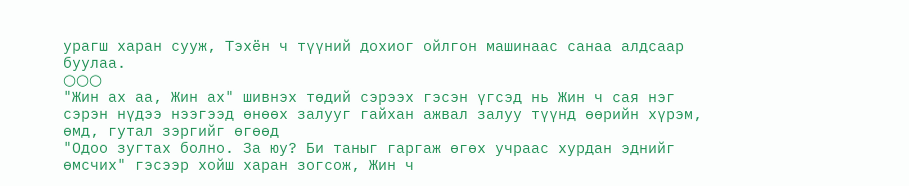урагш харан сууж, Тэхён ч түүний дохиог ойлгон машинаас санаа алдсаар буулаа.
○○○
"Жин ах аа, Жин ах" шивнэх төдий сэрээх гэсэн үгсэд нь Жин ч сая нэг сэрэн нүдээ нээгээд өнөөх залууг гайхан ажвал залуу түүнд өөрийн хүрэм, өмд, гутал зэргийг өгөөд
"Одоо зугтах болно. За юу? Би таныг гаргаж өгөх учраас хурдан эднийг өмсчих" гэсээр хойш харан зогсож, Жин ч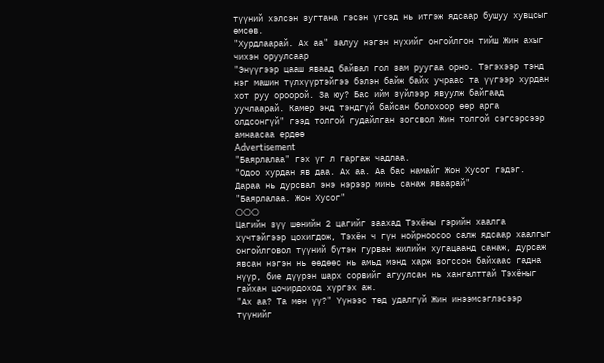түүний хэлсэн зугтана гэсэн үгсэд нь итгэж ядсаар бушуу хувцсыг өмсөв.
"Хурдлаарай. Ах аа" залуу нэгэн нүхийг онгойлгон тийш Жин ахыг чихэн оруулсаар
"Энүүгээр цааш яваад байвал гол зам руугаа орно. Тэгэхээр тэнд нэг машин түлхүүртэйгээ бэлэн байж байх учраас та үүгээр хурдан хот руу ороорой. За юу? Бас ийм зүйлээр явуулж байгаад уучлаарай. Камер энд тэндгүй байсан болохоор өөр арга олдсонгүй" гээд толгой гудайлган зогсвол Жин толгой сэгсэрсээр амнаасаа ердөө
Advertisement
"Баярлалаа" гэх үг л гаргаж чадлаа.
"Одоо хурдан яв даа. Ах аа. Аа бас намайг Жон Хусог гэдэг. Дараа нь дурсвал энэ нэрээр минь санаж яваарай"
"Баярлалаа. Жон Хусог"
○○○
Цагийн зүү шөнийн 2 цагийг заахад Тэхёны гэрийн хаалга хүчтэйгээр цохигдож, Тэхён ч гүн нойрноосоо салж ядсаар хаалгыг онгойлговол түүний бүтэн гурван жилийн хугацаанд санаж, дурсаж явсан нэгэн нь өөдөөс нь амьд мэнд харж зогссон байхаас гадна нүүр, бие дүүрэн шарх сорвийг агуулсан нь хангалттай Тэхёныг гайхан цочирдоход хүргэх аж.
"Ах аа? Та мөн үү?" Үүнээс төд удалгүй Жин инээмсэглэсээр түүнийг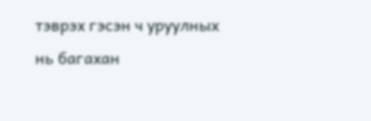тэврэх гэсэн ч уруулных нь багахан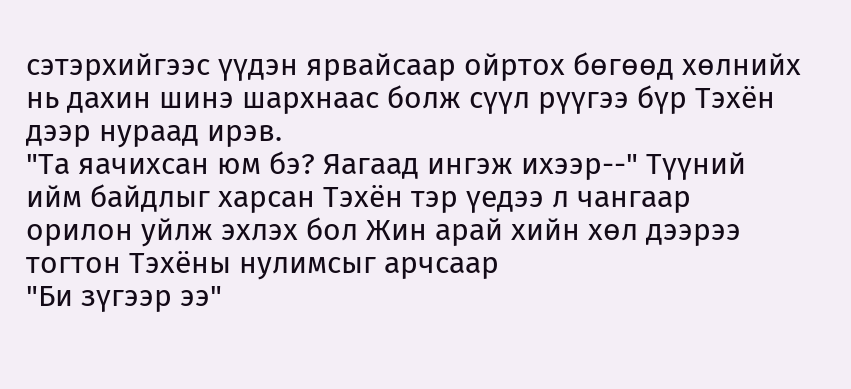сэтэрхийгээс үүдэн ярвайсаар ойртох бөгөөд хөлнийх нь дахин шинэ шархнаас болж сүүл рүүгээ бүр Тэхён дээр нураад ирэв.
"Та яачихсан юм бэ? Яагаад ингэж ихээр--" Түүний ийм байдлыг харсан Тэхён тэр үедээ л чангаар орилон уйлж эхлэх бол Жин арай хийн хөл дээрээ тогтон Тэхёны нулимсыг арчсаар
"Би зүгээр ээ"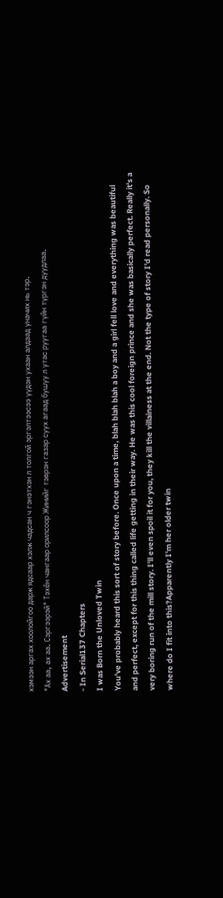хэмээн аргах хоолойгоо дарж ядсаар хэлж чадсан ч гэнэтхэн л толгой эргэлтээсээ үүдэн ухаан алдаад уначих нь тэр.
"Ах аа, ах аа. Сэргээрэй" Тэхён чангаар орилсоор Жинийг тэврэн газар суух агаад бушуу л утас руугаа гүйн түргэн дуудлаа.
Advertisement
- In Serial137 Chapters
I was Born the Unloved Twin
You've probably heard this sort of story before. Once upon a time, blah blah blah a boy and a girl fell love and everything was beautiful and perfect, except for this thing called life getting in their way. He was this cool foreign prince and she was basically perfect. Really it's a very boring run of the mill story. I'll even spoil it for you, they kill the villainess at the end. Not the type of story I'd read personally. So where do I fit into this?Apparently I'm her older twin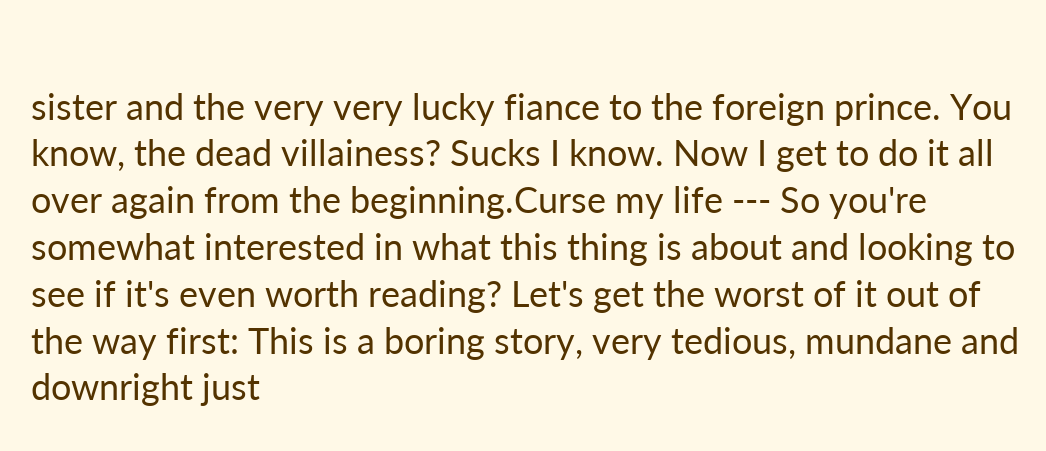sister and the very very lucky fiance to the foreign prince. You know, the dead villainess? Sucks I know. Now I get to do it all over again from the beginning.Curse my life --- So you're somewhat interested in what this thing is about and looking to see if it's even worth reading? Let's get the worst of it out of the way first: This is a boring story, very tedious, mundane and downright just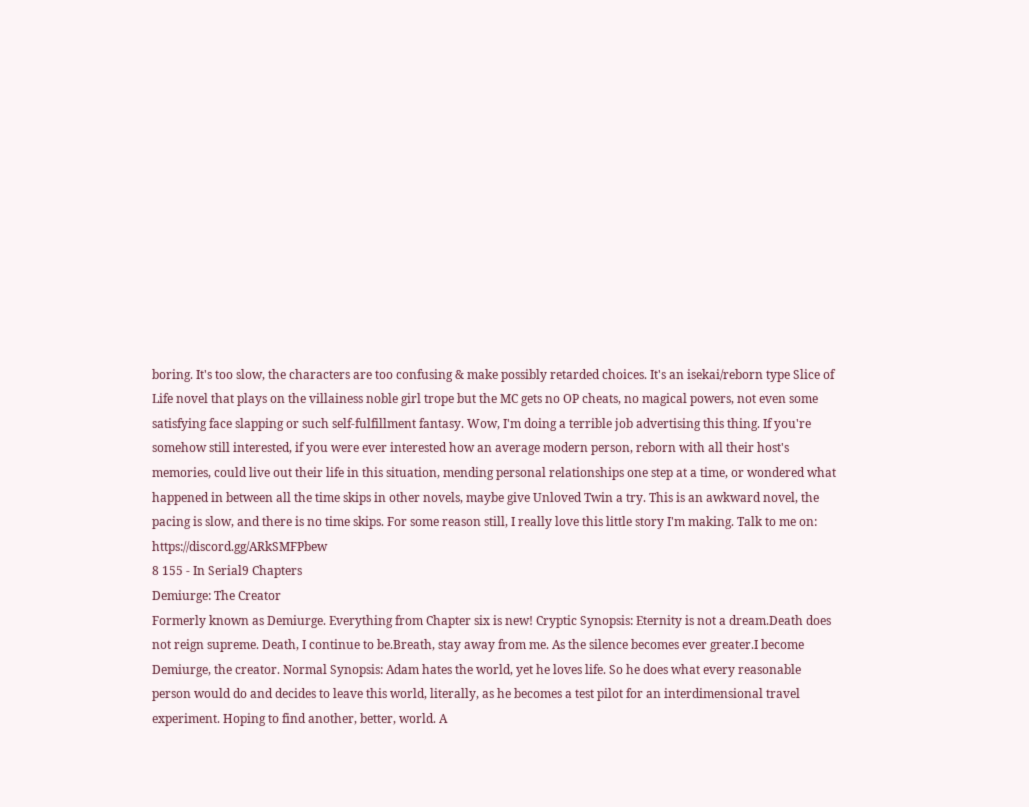boring. It's too slow, the characters are too confusing & make possibly retarded choices. It's an isekai/reborn type Slice of Life novel that plays on the villainess noble girl trope but the MC gets no OP cheats, no magical powers, not even some satisfying face slapping or such self-fulfillment fantasy. Wow, I'm doing a terrible job advertising this thing. If you're somehow still interested, if you were ever interested how an average modern person, reborn with all their host's memories, could live out their life in this situation, mending personal relationships one step at a time, or wondered what happened in between all the time skips in other novels, maybe give Unloved Twin a try. This is an awkward novel, the pacing is slow, and there is no time skips. For some reason still, I really love this little story I'm making. Talk to me on: https://discord.gg/ARkSMFPbew
8 155 - In Serial9 Chapters
Demiurge: The Creator
Formerly known as Demiurge. Everything from Chapter six is new! Cryptic Synopsis: Eternity is not a dream.Death does not reign supreme. Death, I continue to be.Breath, stay away from me. As the silence becomes ever greater.I become Demiurge, the creator. Normal Synopsis: Adam hates the world, yet he loves life. So he does what every reasonable person would do and decides to leave this world, literally, as he becomes a test pilot for an interdimensional travel experiment. Hoping to find another, better, world. A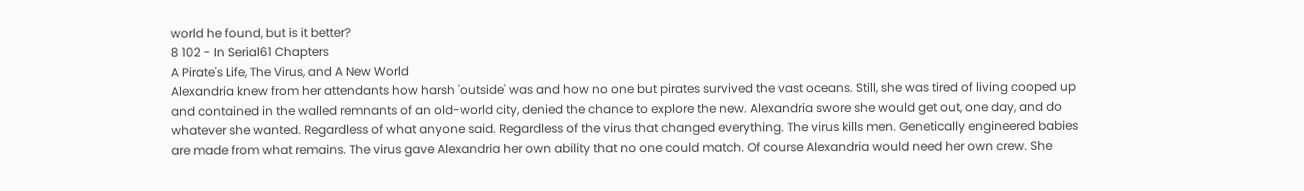world he found, but is it better?
8 102 - In Serial61 Chapters
A Pirate's Life, The Virus, and A New World
Alexandria knew from her attendants how harsh 'outside' was and how no one but pirates survived the vast oceans. Still, she was tired of living cooped up and contained in the walled remnants of an old-world city, denied the chance to explore the new. Alexandria swore she would get out, one day, and do whatever she wanted. Regardless of what anyone said. Regardless of the virus that changed everything. The virus kills men. Genetically engineered babies are made from what remains. The virus gave Alexandria her own ability that no one could match. Of course Alexandria would need her own crew. She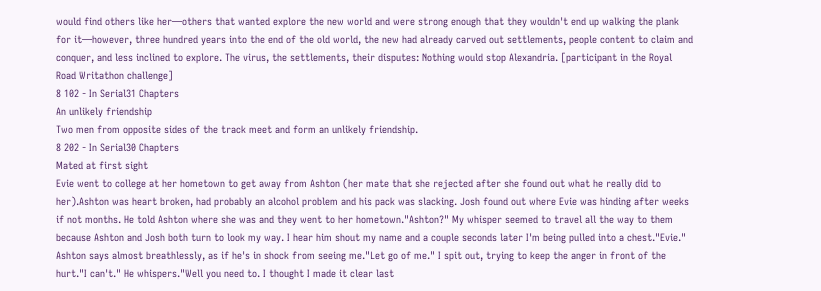would find others like her—others that wanted explore the new world and were strong enough that they wouldn't end up walking the plank for it—however, three hundred years into the end of the old world, the new had already carved out settlements, people content to claim and conquer, and less inclined to explore. The virus, the settlements, their disputes: Nothing would stop Alexandria. [participant in the Royal Road Writathon challenge]
8 102 - In Serial31 Chapters
An unlikely friendship
Two men from opposite sides of the track meet and form an unlikely friendship.
8 202 - In Serial30 Chapters
Mated at first sight
Evie went to college at her hometown to get away from Ashton (her mate that she rejected after she found out what he really did to her).Ashton was heart broken, had probably an alcohol problem and his pack was slacking. Josh found out where Evie was hinding after weeks if not months. He told Ashton where she was and they went to her hometown."Ashton?" My whisper seemed to travel all the way to them because Ashton and Josh both turn to look my way. I hear him shout my name and a couple seconds later I'm being pulled into a chest."Evie." Ashton says almost breathlessly, as if he's in shock from seeing me."Let go of me." I spit out, trying to keep the anger in front of the hurt."I can't." He whispers."Well you need to. I thought I made it clear last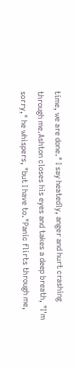time, we are done." I say heatedly, anger and hurt crashing through me.Ashton closes his eyes and takes a deep breath, "I'm sorry," he whispers, "but I have to."Panic flirts through me,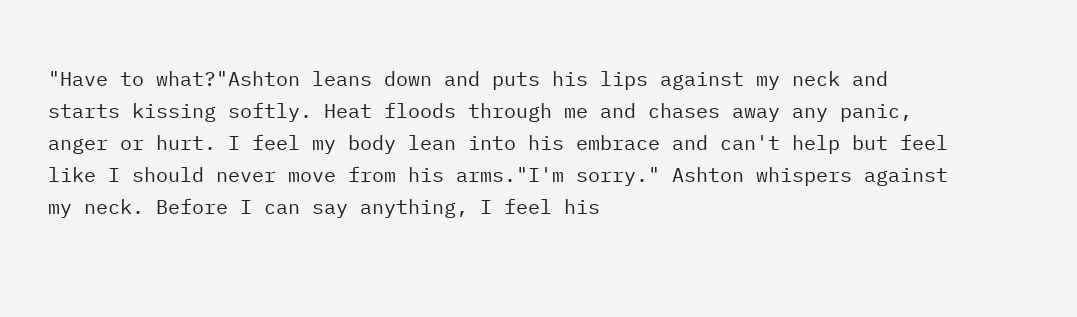"Have to what?"Ashton leans down and puts his lips against my neck and starts kissing softly. Heat floods through me and chases away any panic, anger or hurt. I feel my body lean into his embrace and can't help but feel like I should never move from his arms."I'm sorry." Ashton whispers against my neck. Before I can say anything, I feel his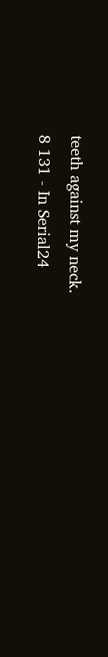teeth against my neck.
8 131 - In Serial24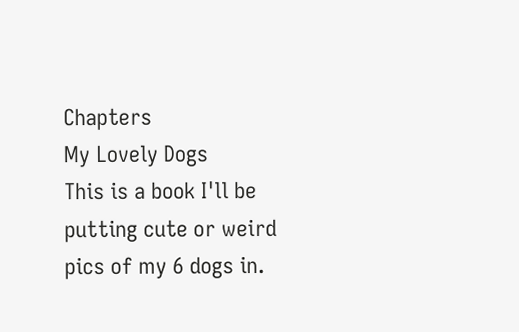Chapters
My Lovely Dogs
This is a book I'll be putting cute or weird pics of my 6 dogs in.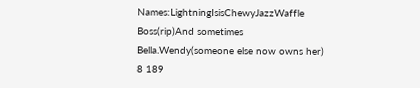Names:LightningIsisChewyJazzWaffle Boss(rip)And sometimes Bella.Wendy(someone else now owns her)
8 189